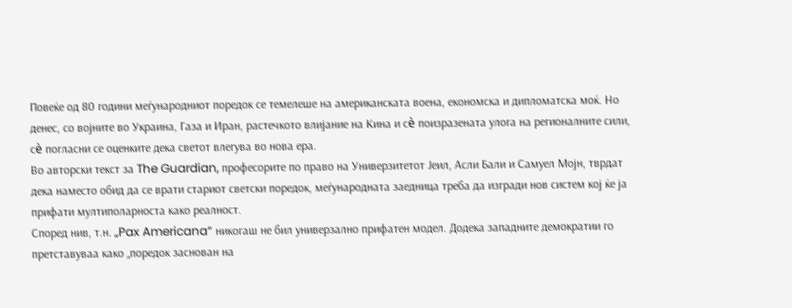Повеќе од 80 години меѓународниот поредок се темелеше на американската воена, економска и дипломатска моќ. Но денес, со војните во Украина, Газа и Иран, растечкото влијание на Кина и сè поизразената улога на регионалните сили, сè погласни се оценките дека светот влегува во нова ера.
Во авторски текст за The Guardian, професорите по право на Универзитетот Јеил, Асли Бали и Самуел Мојн, тврдат дека наместо обид да се врати стариот светски поредок, меѓународната заедница треба да изгради нов систем кој ќе ја прифати мултиполарноста како реалност.
Според нив, т.н. „Pax Americana“ никогаш не бил универзално прифатен модел. Додека западните демократии го претставуваа како „поредок заснован на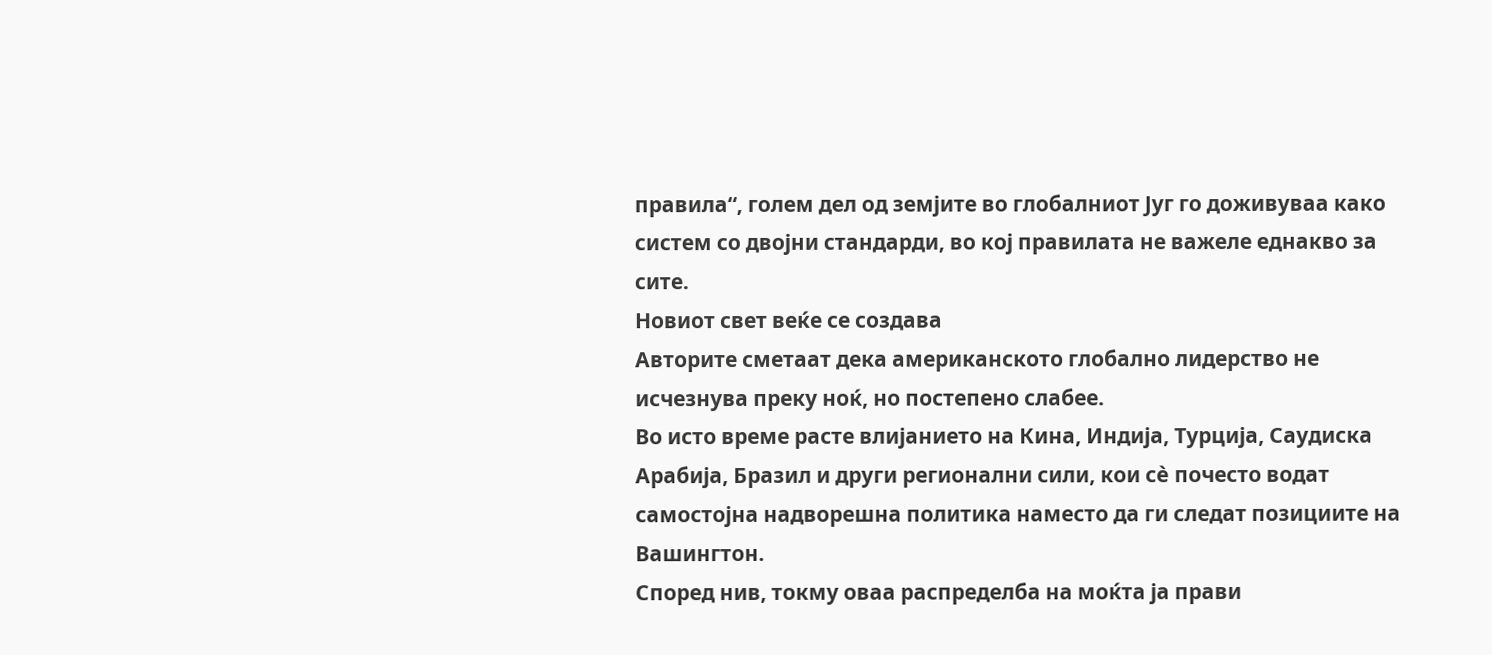правила“, голем дел од земјите во глобалниот Југ го доживуваа како систем со двојни стандарди, во кој правилата не важеле еднакво за сите.
Новиот свет веќе се создава
Авторите сметаат дека американското глобално лидерство не исчезнува преку ноќ, но постепено слабее.
Во исто време расте влијанието на Кина, Индија, Турција, Саудиска Арабија, Бразил и други регионални сили, кои сè почесто водат самостојна надворешна политика наместо да ги следат позициите на Вашингтон.
Според нив, токму оваа распределба на моќта ја прави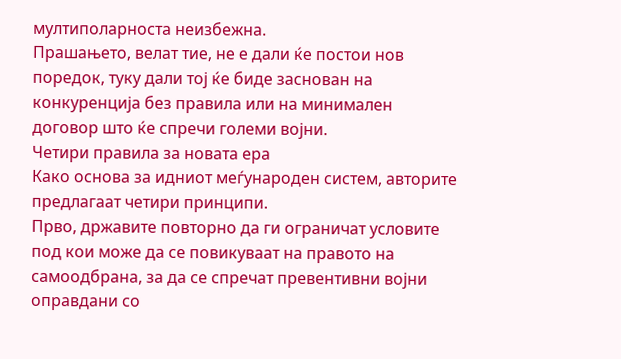мултиполарноста неизбежна.
Прашањето, велат тие, не е дали ќе постои нов поредок, туку дали тој ќе биде заснован на конкуренција без правила или на минимален договор што ќе спречи големи војни.
Четири правила за новата ера
Како основа за идниот меѓународен систем, авторите предлагаат четири принципи.
Прво, државите повторно да ги ограничат условите под кои може да се повикуваат на правото на самоодбрана, за да се спречат превентивни војни оправдани со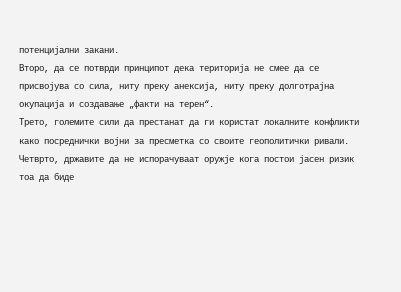потенцијални закани.
Второ, да се потврди принципот дека територија не смее да се присвојува со сила, ниту преку анексија, ниту преку долготрајна окупација и создавање „факти на терен“.
Трето, големите сили да престанат да ги користат локалните конфликти како посреднички војни за пресметка со своите геополитички ривали.
Четврто, државите да не испорачуваат оружје кога постои јасен ризик тоа да биде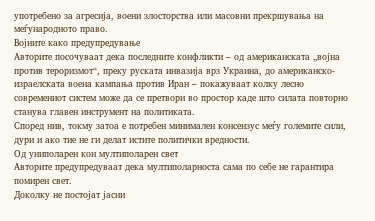употребено за агресија, воени злосторства или масовни прекршувања на меѓународното право.
Војните како предупредување
Авторите посочуваат дека последните конфликти – од американската „војна против тероризмот“, преку руската инвазија врз Украина, до американско-израелската воена кампања против Иран – покажуваат колку лесно современиот систем може да се претвори во простор каде што силата повторно станува главен инструмент на политиката.
Според нив, токму затоа е потребен минимален консензус меѓу големите сили, дури и ако тие не ги делат истите политички вредности.
Од униполарен кон мултиполарен свет
Авторите предупредуваат дека мултиполарноста сама по себе не гарантира помирен свет.
Доколку не постојат јасни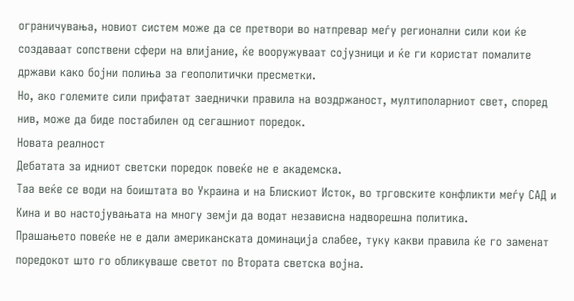ограничувања, новиот систем може да се претвори во натпревар меѓу регионални сили кои ќе создаваат сопствени сфери на влијание, ќе вооружуваат сојузници и ќе ги користат помалите држави како бојни полиња за геополитички пресметки.
Но, ако големите сили прифатат заеднички правила на воздржаност, мултиполарниот свет, според нив, може да биде постабилен од сегашниот поредок.
Новата реалност
Дебатата за идниот светски поредок повеќе не е академска.
Таа веќе се води на боиштата во Украина и на Блискиот Исток, во трговските конфликти меѓу САД и Кина и во настојувањата на многу земји да водат независна надворешна политика.
Прашањето повеќе не е дали американската доминација слабее, туку какви правила ќе го заменат поредокот што го обликуваше светот по Втората светска војна.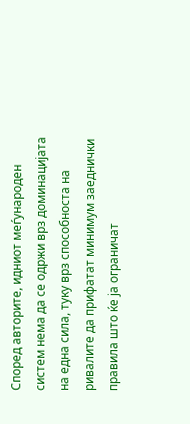Според авторите, идниот меѓународен систем нема да се одржи врз доминацијата на една сила, туку врз способноста на ривалите да прифатат минимум заеднички правила што ќе ја ограничат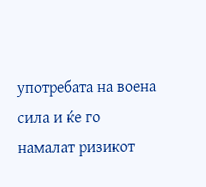употребата на воена сила и ќе го намалат ризикот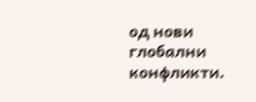од нови глобални конфликти.